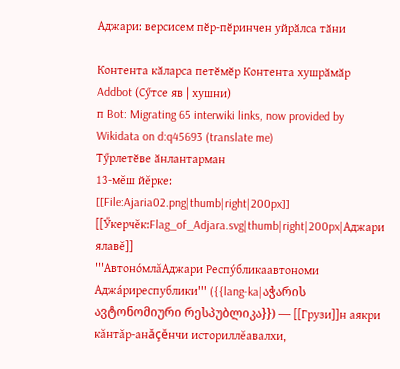Аджари: версисем пӗр-пӗринчен уйрӑлса тӑни

Контента кӑларса петӗмӗр Контента хушрӑмӑр
Addbot (Сӳтсе яв | хушни)
п Bot: Migrating 65 interwiki links, now provided by Wikidata on d:q45693 (translate me)
Тӳрлетӗве ӑнлантарман
13-мĕш йĕрке:
[[File:Ajaria02.png|thumb|right|200px]]
[[Ӳкерчĕк:Flag_of_Adjara.svg|thumb|right|200px|Аджари ялавĕ]]
'''Автоно́млăАджари Респу́бликаавтономи Аджа́риреспублики''' ({{lang-ka|აჭარის ავტონომიური რესპუბლიკა}}) — [[Грузи]]н аякри кăнтăр-анăçĕнчи историллĕавалхи,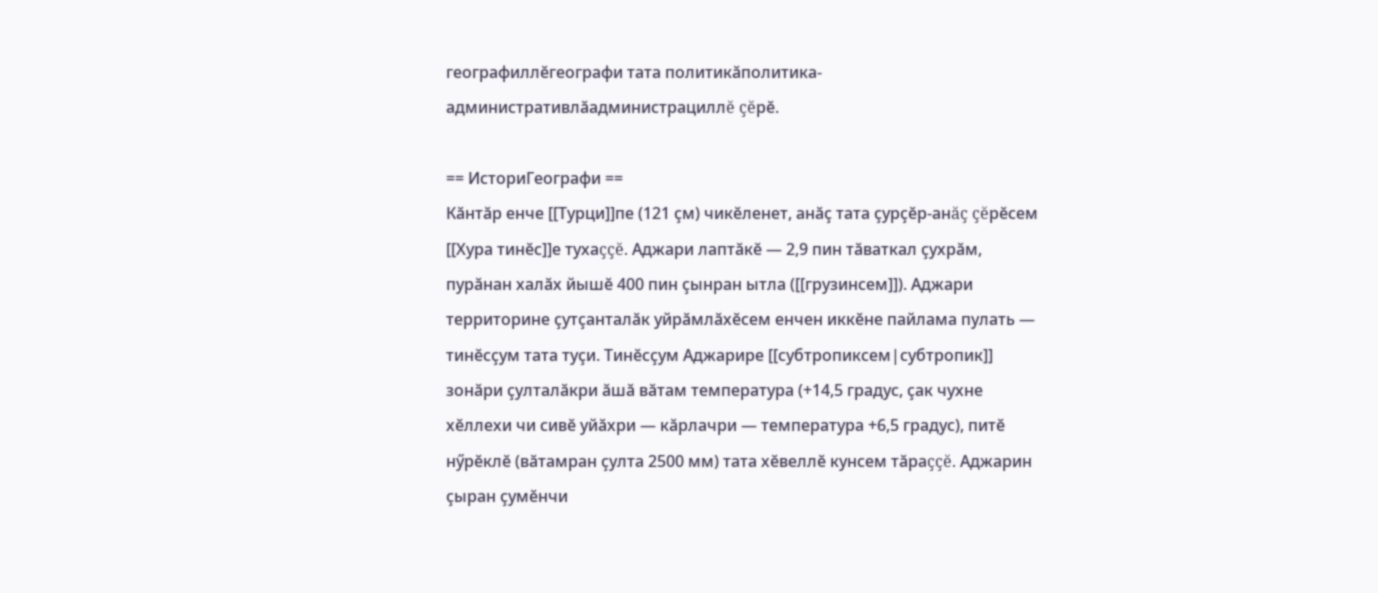географиллĕгеографи тата политикăполитика-административлăадминистрациллĕ çĕрĕ.

== ИсториГеографи ==
Кăнтăр енче [[Турци]]пе (121 çм) чикĕленет, анăç тата çурçĕр-анăç çĕрĕсем [[Хура тинĕс]]е тухаççĕ. Аджари лаптăкĕ — 2,9 пин тăваткал çухрăм, пурăнан халăх йышĕ 400 пин çынран ытла ([[грузинсем]]). Аджари территорине çутçанталăк уйрăмлăхĕсем енчен иккĕне пайлама пулать — тинĕсçум тата туçи. Тинĕсçум Аджарире [[субтропиксем|субтропик]] зонăри çулталăкри ăшă вăтам температура (+14,5 градус, çак чухне хĕллехи чи сивĕ уйăхри — кăрлачри — температура +6,5 градус), питĕ нӳрĕклĕ (вăтамран çулта 2500 мм) тата хĕвеллĕ кунсем тăраççĕ. Аджарин çыран çумĕнчи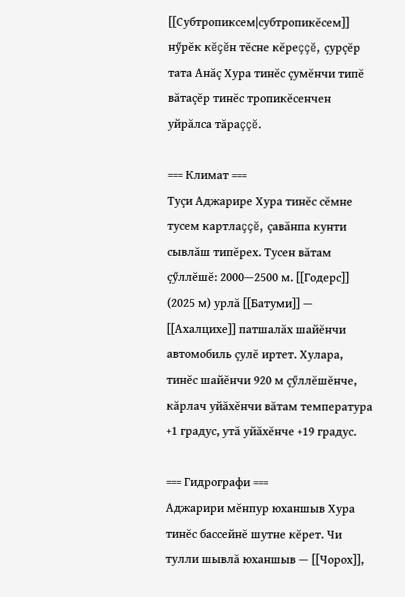[[Субтропиксем|субтропикĕсем]] нӳрĕк кĕçĕн тĕсне кĕреççĕ, çурçĕр тата Анăç Хура тинĕс çумĕнчи типĕ вăтаçĕр тинĕс тропикĕсенчен уйрăлса тăраççĕ.

=== Климат ===
Туçи Аджарире Хура тинĕс сĕмне тусем картлаççĕ, çавăнпа кунти сывлăш типĕрех. Тусен вăтам çӳллĕшĕ: 2000—2500 м. [[Годерс]] (2025 м) урлă [[Батуми]] — [[Ахалцихе]] патшалăх шайĕнчи автомобиль çулĕ иртет. Хулара, тинĕс шайĕнчи 920 м çӳллĕшĕнче, кăрлач уйăхĕнчи вăтам температура +1 градус, утă уйăхĕнче +19 градус.

=== Гидрографи ===
Аджарири мĕнпур юханшыв Хура тинĕс бассейнĕ шутне кĕрет. Чи тулли шывлă юханшыв — [[Чорох]],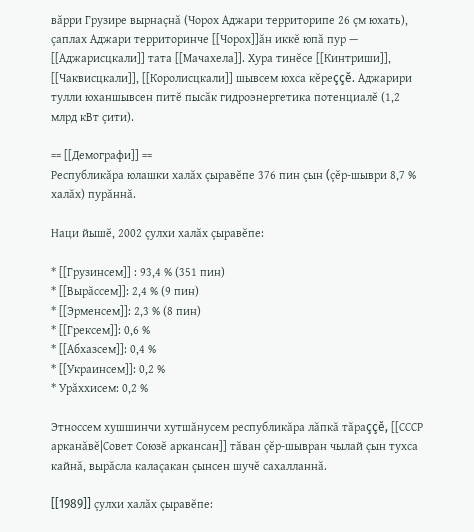вăрри Грузире вырнаçнă (Чорох Аджари территорипе 26 çм юхать), çаплах Аджари территоринче [[Чорох]]ăн иккĕ юпă пур — [[Аджарисцкали]] тата [[Мачахела]]. Хура тинĕсе [[Кинтриши]], [[Чаквисцкали]], [[Королисцкали]] шывсем юхса кĕреççĕ. Аджарири тулли юханшывсен питĕ пысăк гидроэнергетика потенциалĕ (1,2 млрд кВт çити).

== [[Демографи]] ==
Республикăра юлашки халăх çыравĕпе 376 пин çын (çĕр-шыври 8,7 % халăх) пурăннă.

Наци йышĕ, 2002 çулхи халăх çыравĕпе:

* [[Грузинсем]] : 93,4 % (351 пин)
* [[Вырăссем]]: 2,4 % (9 пин)
* [[Эрменсем]]: 2,3 % (8 пин)
* [[Грексем]]: 0,6 %
* [[Абхазсем]]: 0,4 %
* [[Украинсем]]: 0,2 %
* Урăххисем: 0,2 %

Этноссем хушшинчи хутшăнусем республикăра лăпкă тăраççĕ, [[СССР арканăвĕ|Совет Союзĕ аркансан]] тăван çĕр-шывран чылай çын тухса кайнă, вырăсла калаçакан çынсен шучĕ сахалланнă.

[[1989]] çулхи халăх çыравĕпе: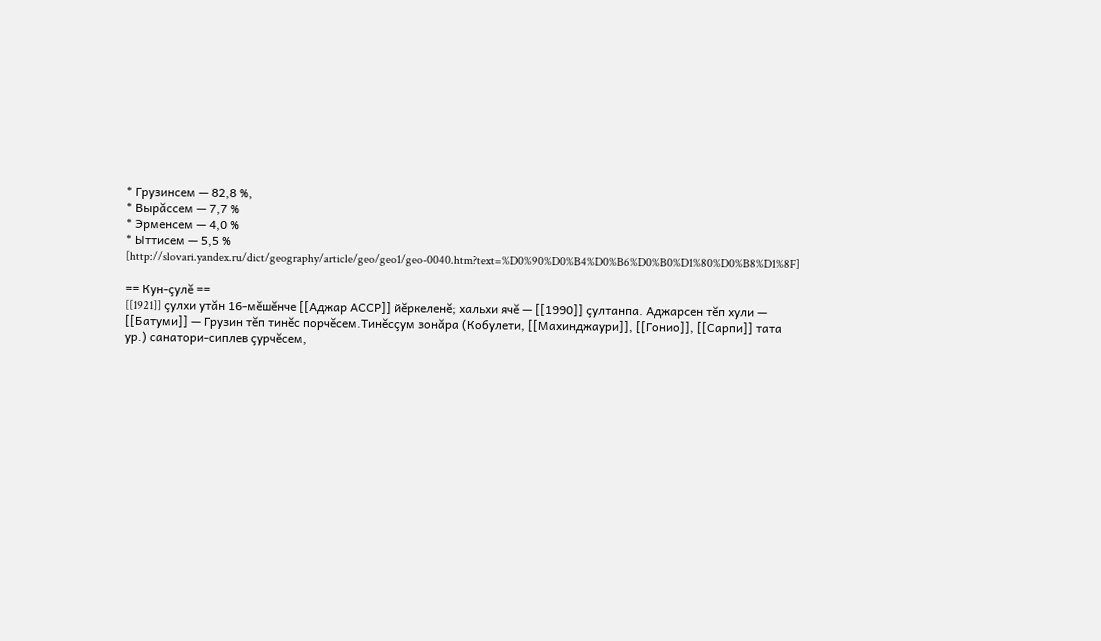* Грузинсем — 82,8 %,
* Вырăссем — 7,7 %
* Эрменсем — 4,0 %
* Ыттисем — 5,5 % [http://slovari.yandex.ru/dict/geography/article/geo/geo1/geo-0040.htm?text=%D0%90%D0%B4%D0%B6%D0%B0%D1%80%D0%B8%D1%8F]

== Кун-çулĕ ==
[[1921]] çулхи утăн 16-мĕшĕнче [[Аджар АССР]] йĕркеленĕ; хальхи ячĕ — [[1990]] çултанпа. Аджарсен тĕп хули — [[Батуми]] — Грузин тĕп тинĕс порчĕсем.Тинĕсçум зонăра (Кобулети, [[Махинджаури]], [[Гонио]], [[Сарпи]] тата ур.) санатори-сиплев çурчĕсем,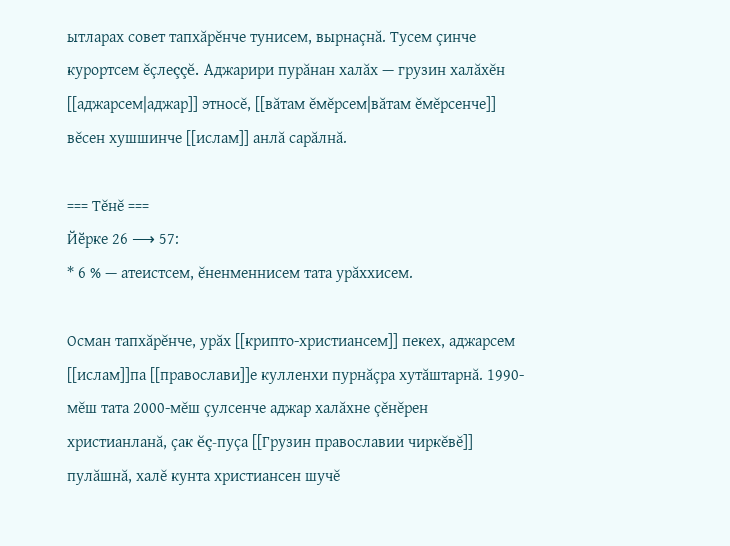ытларах совет тапхăрĕнче тунисем, вырнаçнă. Тусем çинче курортсем ĕçлеççĕ. Аджарири пурăнан халăх — грузин халăхĕн [[аджарсем|аджар]] этносĕ, [[вăтам ĕмĕрсем|вăтам ĕмĕрсенче]] вĕсен хушшинче [[ислам]] анлă сарăлнă.

=== Тĕнĕ ===
Йӗрке 26 ⟶ 57:
* 6 % — атеистсем, ĕненменнисем тата урăххисем.

Осман тапхăрĕнче, урăх [[крипто-христиансем]] пекех, аджарсем [[ислам]]па [[православи]]е кулленхи пурнăçра хутăштарнă. 1990-мĕш тата 2000-мĕш çулсенче аджар халăхне çĕнĕрен христианланă, çак ĕç-пуçа [[Грузин православии чиркĕвĕ]] пулăшнă, халĕ кунта христиансен шучĕ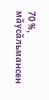70 %, мăусăльмансен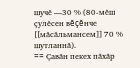шучĕ —30 % (80-мĕш çулĕсен вĕçĕнче [[мăсăльмансем]] 70 % шутланнă).
== Çавăн пекех пăхăр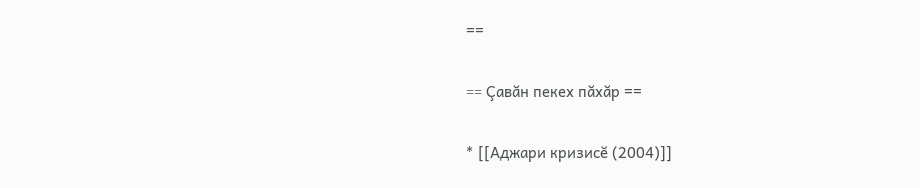==

== Çавăн пекех пăхăр ==

* [[Аджари кризисĕ (2004)]]